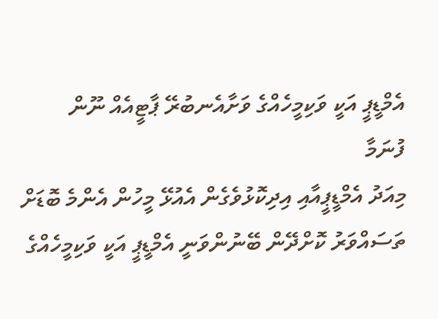އެމްޑީޕީ އަކީ ވަކިމީހެއްގެ ވަށާއެނބުރޭ ޕާޓީއެއް ނޫން
ފުނަމާ
މިއަދު އެމްޑީޕީއާއި އިދިކޮޅުވެގެން އެއުޅޭ މީހުން އެންމެ ބޮޑަށް ތަސައްވަރު ކޮށްދޭން ބޭނުންވަނީ އެމްޑީޕީ އަކީ ވަކިމީހެއްގެ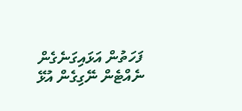ފަހަތުން އަޅައިގަނެގެން ނެއްޓެން ނޭގިގެން އުޅޭ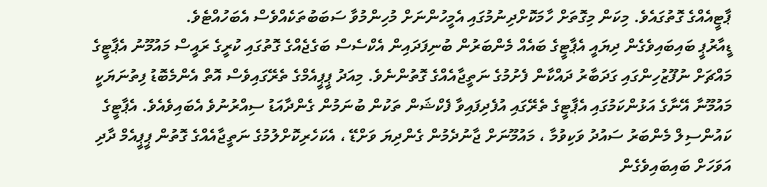ޕާޓީއެއްގެ ގޮތުގައެވެ. މިކަން މިގޮތަށް ހާމަކޮށްދިނުމުގައި އެމީހުންނަށް މުހިންމުވާ ސަބަބުތަކެއްވެސް އެބަހުއްޓެވެ.
ޑީއާރުޕީ ބައިބައިވެގެން ދިޔައީ އެޕާޓީގެ ބައެއް މެންބަރުން ބުނިފަދައިން އެކްސެސް ބަގެޖެއްގެ ގޮތުގައި ކުރީގެ ރައީސް މައުމޫނު އެޕާޓީގެ މައްޗަށް ނުފޫޒުހިންގައި ގަދަބާރު ދައްކާން ފެށުމުގެ ނަތީޖާއެއްގެ ގޮތުންނެވެ. މިއަދު ޕީޕީއެމްގެ ތެރޭގައިވެސް އޮތް އެންމެބޮޑު ފިތުނަޔަކީ މައުމޫނާ އޭނާގެ އަޅުންކަމުގައި އެޕާޓީގެ ތެރޭގައި އުފެދިފައިވާ ފެކްޝަން ތަކުން ބުނަމުން ގެންދާއަޑު ސިއްރުނުވެ އެބައިވެއެވެ. އެޕާޓީގެ ކައުންސިލް މެންބަރު ސައުދު ވަކިވުމާ ، މައުމޫނަށް ޖާނުދެމުން ގެންދިޔަ ވަށްޑޭ ، އެކަހެރިކޮށްލުމުގެ ނަތީޖާއެއްގެ ގޮތުން ޕީޕީއެމް ދާދި އަވަހަށް ބައިބައިވެގެން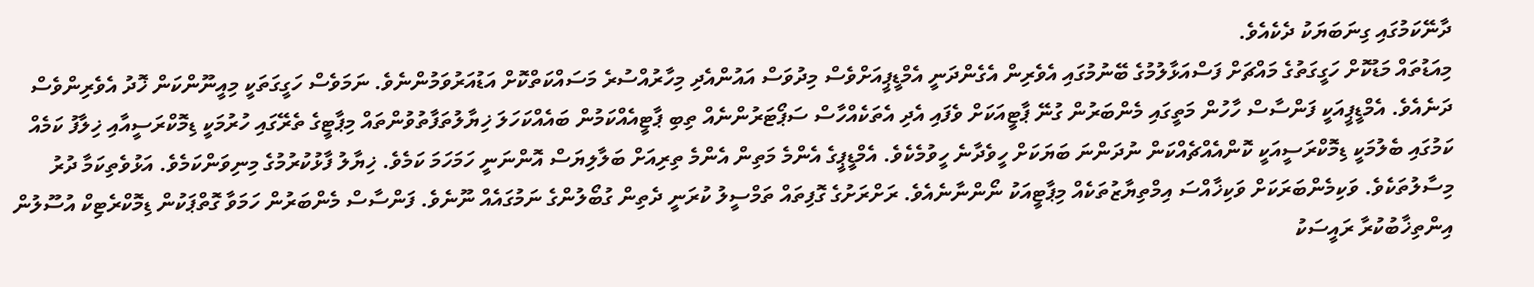ދާނޭކަމުގައި ގިނަބަޔަކު ދެކެއެވެ.
މިއަޑުތައް މަޑުކޮށް ހަގީގަތުގެ މައްޗަށް ފަސްއަޅާލުމުގެ ބޭނުމުގައި އެވެރިން އެގެންދަނީ އެމްޑީޕީއަށްވެސް މިދުވަސް އައުންއެދި މިހާރުއްސުރެ މަސައްކަތްކޮށް އަޑުއަރުވަމުންނެވެ. ނަމަވެސް ހަގީގަތަކީ މިއީނޫންކަން ޚޮދު އެވެރިންވެސް ދަނެއެވެ. އެމްޑީޕީއަކީ ފަންސާސް ހާހުން މަތީގައި މެންބަރުން ގުނޭ ޕާޓީއަކަށް ވެފައި އެދި އެތަކެއްހާސް ސަޕޯޓަރުންނެއް ތިބި ޕާޓީއެއްކަމުން ބައެއްކަހަލަ ޚިޔާލުތަފާތުވުންތައް މިޕާޓީގެ ތެރޭގައި ހުރުމަކީ ޑިމޮކްރަސީއާއި ޚިލާފު ކަމެއް ކަމުގައި ބެލުމަކީ ޑިމޮކްރަސީއަކީ ކޮންއެއްޗެއްކަން ނުދަންނަ ބަޔަކަށް ހީވެދާނެ ހީވުމެކެވެ. އެމްޑީޕީގެ އެންމެ މަތިން އެންމެ ތިރިއަށް ބަލާލިޔަސް އޮންނަނީ ހަމަހަމަ ކަމެވެ. ޚިޔާލު ފާޅުކުރުމުގެ މިނިވަންކަމެވެ. އަޅުވެތިކަމާ ދުރު މިސާލުތަކެވެ. ވަކިމެންބަރަކަށް ވަކިޚާއްސަ އިމްތިޔާޒުތަކެއް މިޕާޓީއަކު ނޯންނާނެއެވެ. ރަށްރަށުގެ ގޮފިތައް ތަމްސީލު ކުރަނީ ދެތިން ގުބޯލުންގެ ނަމުގައެއް ނޫނެވެ. ފަންސާސް މެންބަރުން ހަމަވާ ގޮތްޕަކުން ޑިމޮކްރެޓިކް އުސޫލުން އިންތިޚާބުކުރާ ރައީސަކު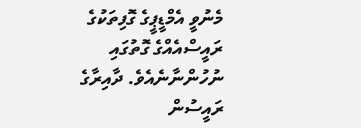މެނުވީ އެމްޑީޕީގެ ގޮފިތަކުގެ ރައީސްއެއްގެ ގޮތުގައި ނުހުންނާނެއެވެ. ދާއިރާގެ ރައީސުން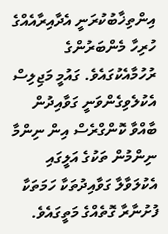އިންތިޚާބުކުރަނީ އެދާއިރާއެއްގެ ހުރިހާ މެންބަރުންގެ ރުހުމާއެކުގައެވެ. ގައުމީ މަޖިލިސް އެކުލެވިގެންވަނީ ގަވާއިދުން ބާއްވާ ކޮންގްރެސް އިން ނިންމާ ނިންމުން ތަކުގެ އަލީގައި އެކުލަވާލާ ގަވާއިދުތަކާ ހަމަތަކާ ފުށުނާރާ ގޮތެއްގެ މަތީގައެވެ.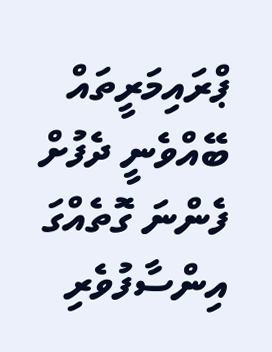ޕްރައިމަރީތައް ބޭއްވެނީ ދެފުށް ފެންނަ ގޮތެއްގަ އިންސާފުވެރި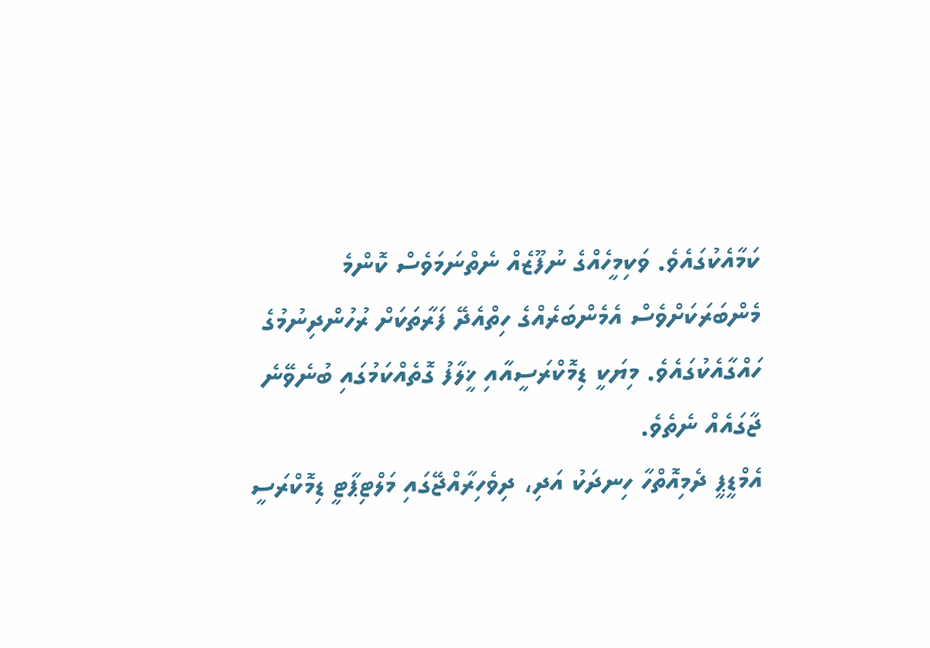ކަމާއެކުގައެވެ. ވަކިމީހެއްގެ ނުފޫޒެއް ނެތްނަމަވެސް ކޮންމެ މެންބަރަކަށްވެސް އެމެންބަރެއްގެ ހިތްއެދޭ ފަރާތަކަށް ރުހުންދިނުމުގެ ހައްގާއެކުގައެވެ. މިޔަކީ ޑިމޮކްރަސީއާއި ޚީލާފު ގޮތެއްކަމުގައި ބުނެވޭނެ ޖާގައެއް ނެތެވެ.
އެމްޑީޕީ ދެމިއޮތްހާ ހިނދަކު އަދި، ދިވެހިރާއްޖޭގައި މަލްޓިޕާޓީ ޑިމޮކްރަސީ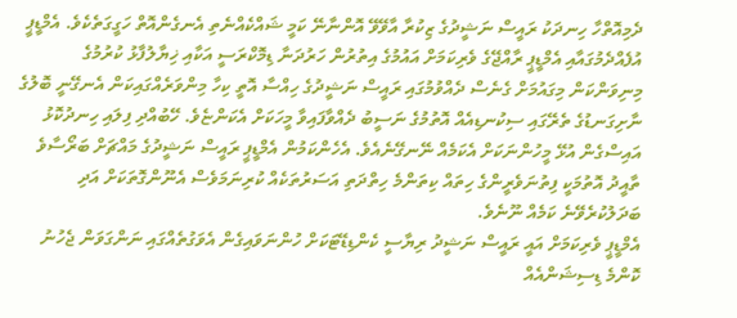ދެމިއޮތްހާ ހިނދަކު ރައީސް ނަޝީދުގެ ޒިކުރާ އާވޭވޭ އޮންނާނޭ ކަމީ ޝައްކެއްނެތި އެނގެންއޮތް ހަގީގަތެކެވެ. އެމްޑީޕީ އުފެއްދެމުގައާއި އެމްޑީޕީ ރާއްޖޭގެ ވެރިކަމަށް އައުމުގެ އިތުރުން ހަރުދަނާ ޑިމޮކްރަސީ އަކާއި ޚިޔާލުފާޅު ކުރުމުގެ މިނިވަންކަން މިގައުމަށް ގެނެސް ދެއްވުމުގައި ރައީސް ނަޝީދުގެ ހިއްސާ އޮތީ ކިހާ މިންވަރެއްގައިކަން އެނގޭނީ ބޮލުގެ ނާށިގަނޑުގެ ތެރޭގައި ސިކުނޑިއެއް އޮތުމުގެ ނަސީބު ދެއްވާފައިވާ މީހަކަށް އެކަންޏެވެ. ހޭބުއްދި ފިލައި ހިނދުކޮޅު އައިސްގެން އުޅޭ މީހުންނަކަށް އެކަމެއް ނޭނގޭނެއެވެ. އެހެންކަމުން އެމްޑީޕީ ރައީސް ނަޝީދުގެ މައްޗަށް ބަރޯސާވެ ތާއީދު އޮތުމަކީ ފިތުނަވެރީންގެ ހިތައް ކިތަންމެ ހިތްދަތި އަސަރުތަކެއް ކުރިނަމަވެސް އެނޫންގޮތަކަށް އަދި ބަދަލުކުރެވޭނެ ކަމެއް ނޫނެވެ.
އެމްޑީޕީ ވެރިކަމަށް އައީ ރައީސް ނަޝީދު ރިޔާސީ ކެންޑިޑޭޓަކަށް ހުންނަވައިގެން އެވަގުތެއްގައި ނަންގަވަން ޖެހުނު ކޮންމެ ޑިސިޝަންއެއް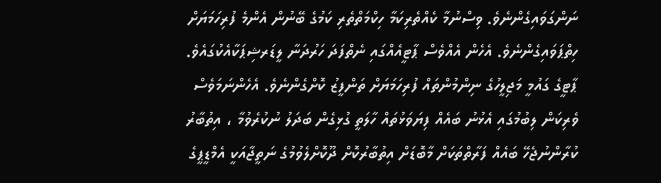ނަންގަވައިގެންނެވެ. ވިސްނުމާ ކެއްތެރިކަމާ ހިކްމަތްތެރި ކަމުގެ ބޭނުން އެންމެ ފުރިހަމަޔަށް ހިތްޕަވައިގެންނެވެ. އެހެން އެއްވެސް ޕާޓީއެއްގައި ނެތްފަދަ ހަރުދަނާ ލީޑަރޝިޕަކާއެކުގައެވެ. ޕާޓީގެ ގައުމީ މަޖިލީހުގެ ނިންމުންތައް ފުރިހަމަޔަށް ތަންފީޒު ކޮށްގެންނެވެ. އެހެންނަމަވެސް ވެރިކަން ލިބުމުގައި އެޅުނު ބައެއް ފިޔަވަޅުތައް ހާލަތީ ގުޅިގެން ބަދަލު ނުކުރެވުމާ ، އިތުބާރު ކުރާންނުޖެހޭ ބައެއް ފަރާތްތަކަށް މާބޮޑަށް އިތުބާރުކޮށް ދޫކޮށްލެވުމުގެ ނަތީޖާއަކީ އެމްޑީޕީގެ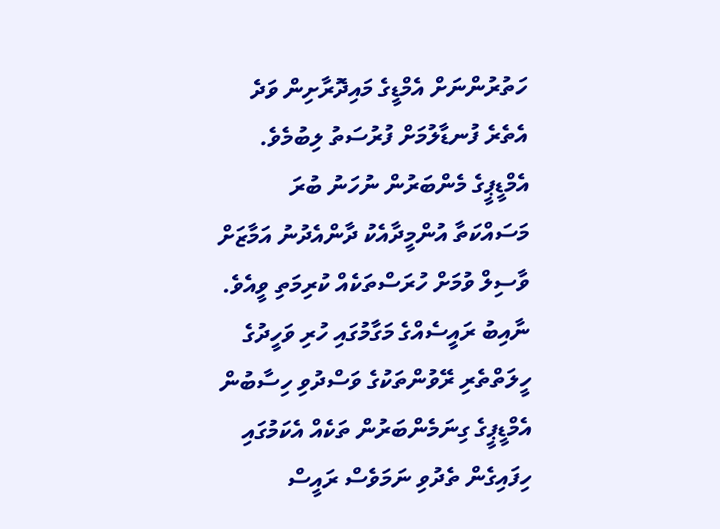ހަތުރުންނަށް އެމްޑީގެ މައިދޮރާށިން ވަދެ އެތެރެ ފުނޑާލުމަށް ފުރުސަތު ލިބުމެވެ. އެމްޑީޕީގެ މެންބަރުން ނުހަނު ބުރަ މަސައްކަތާ އުންމީދާއެކު ދާންއެދުނު އަމާޒަށް ވާސިލް ވުމަށް ހުރަސްތަކެއް ކުރިމަތި ވީއެވެ.
ނާއިބު ރައީސެއްގެ މަގާމުގައި ހުރި ވަހީދުގެ ހީލަތްތެރި ރޭވުންތަކުގެ ވަސްދުވި ހިސާބުން އެމްޑީޕީގެ ގިނަމެންބަރުން ތަކެއް އެކަމުގައި ހިފައިގެން ތެދުވި ނަމަވެސް ރައީސް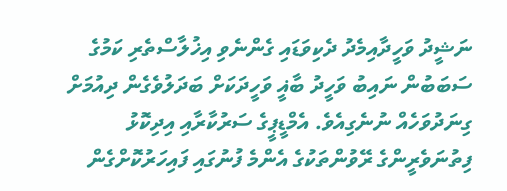ނަޝީދު ވަހީދާއިމެދު ދެކިވަޑައި ގެންނެވި އިޚުލާސްތެރި ކަމުގެ ސަބަބުން ނައިބު ވަހީދު ބާޣީ ވަހީދަކަށް ބަދަލުވެގެން ދިއުމަށް ގިނަދުވަހެއް ނުނެގިއެވެ. އެމްޑީޕީގެ ސަރުކާރާއި އިދިކޮޅު ފިތުނަވެރީންގެ ރޭވުންތަކުގެ އެންމެ ފުނުގައި ފައިހަރުކޮށްގެން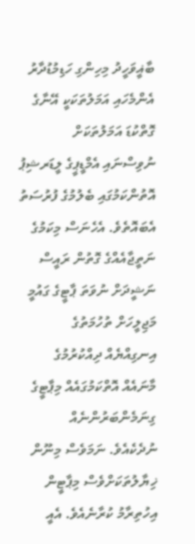ބާޣީވަހީދު މިހިންގި ހަޑިމުޑުދާރު އެންމެހައި އަމަލުތަކަކީ އޭނާގެ ގޮތްކުޑަ އަމަލުތަކަށް ނުވިސްނައި އެމްޑީޕީގެ ލީޑަރޝިޕު އޮތުންކަމުގައި ބެލުމުގެ ފުރުސަތު އެބައޮތެވެ. އެހެނަސް މިކަމުގެ ނަތީޖާއެއްގެ ގޮތުން ރައީސް ނަޝީދަށް ނުވަތަ ޕާޓީގެ ގައުމީ މަޖިލީހަށް ތުހުމަތުގެ އިނގިއްޔެއް ދިއްކުރުމުގެ މާނައެއް އޮތްކަމުގައެއް މިޕާޓީގެ ގިނަމެންބަރުންނެއް ނުދެކެއެވެ. ނަމަވެސް މިނޫން ޚިޔާލުތަކަށްވެސް މިޕާޓީން އިހުތިރާމު ކުރާނެއެވެ. އެއީ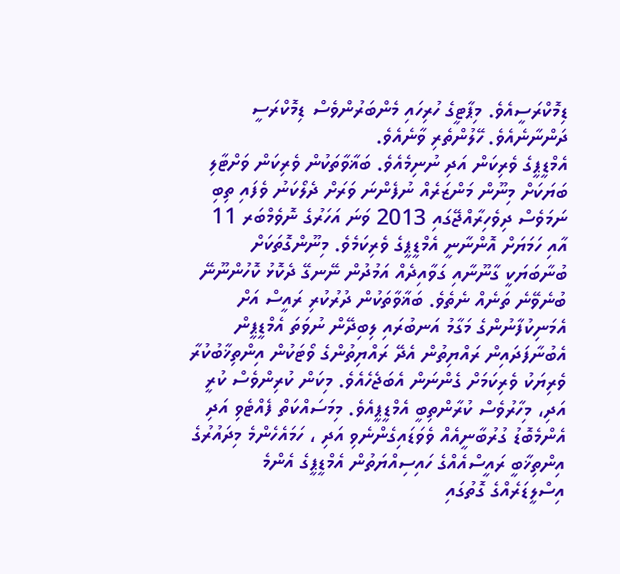ޑިމޮކްރަސީއެވެ. މިޕާޓީގެ ހުރިހައި މެންބަރުންވެސް ޑިމޮކްރަސީ ދަންނާނެއެވެ. ހޭލުންތެރި ވާނެއެވެ.
އެމްޑީޕީގެ ވެރިކަން އަދި ނުނިމެއެވެ. ބަޣާވާތަކުން ވެރިކަން ވަށްޓާލި ބަޔަކަށް މިނޫން މަންޒަރެއް ނުފެންނަ ވަރަށް ދެލޯކަނު ވެފައި ތިބި ނަމަވެސް ދިވެހިރާއްޖޭގައި 2013 ވަނަ އަހަރުގެ ނޮވެމްބަރ 11 އާއި ހަމަޔަށް އޮންނާނީ އެމްޑީޕީގެ ވެރިކަމެވެ. މިނޫންގޮތަކަށް ބުނާބަޔަކީ ގާނޫނާއި ގަވާއިދެއް އަމުދުން ނޭނގޭ ދެކޮޅު ކޮހުންނޫނޭ ބުނެވޭނެ ތަނެއް ނެތެވެ. ބަޣާވާތަކުން ދުރުކުރި ރައީސް އަށް އެމަނިކުފާނުންގެ މަގާމު އަނބުރައި ލިބިދޭން ނުވަތަ އެމްޑީޕީން އެބުނާފަދައިން ރައްޔިތުން އެދޭ ރައްޔިތުންގެ ވޯޓަކުން އިންތިޚާބުކުރާ ވެރިޔަކު ވެރިކަމަށް ގެންނަން އެބަޖެހެއެވެ. މިކަން ކުރިންވެސް ކުރީ އަދި، މިހާރުވެސް ކުރާންތިބީ އެމްޑީޕީއެވެ. މިމަސައްކަތް ފެއްޓެވި އަދި އެންމެބޮޑު ގުރުބާނީއެއް ވެވަޑައިގެންނެވި އަދި ، ހަމައެހެންމެ މިދައުރުގެ އިންތިޚާބީ ރައީސްއެއްގެ ހައިސިއްޔަތުން އެމްޑީޕީގެ އެންމެ އިސްލީޑަރެއްގެ ގޮތުގައި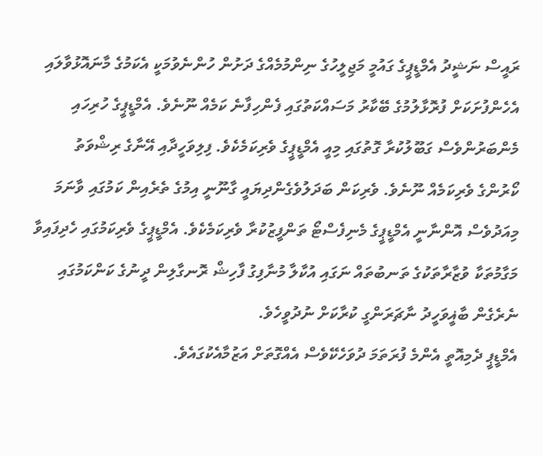ރައީސް ނަޝީދު އެމްޑީޕީގެ ގައުމީ މަޖިލީހުގެ ނިންމުމެއްގެ ދަށުން ހުންނެވުމަކީ އެކަމުގެ މާނައޮޅުވާލައި އެހެންފުށަކަށް ފުރޮޅާލުމުގެ ބޭކާރު މަސައްކަތުގައި ފެންހިފާނެ ކަމެއް ނޫނެވެ. އެމްޑީޕީގެ ހުރިހައި މެންބަރުންވެސް ގަބޫލުކުރާ ގޮތުގައި މިއީ އެމްޑީޕީގެ ވެރިކަމެކެވެ. ފިލިވަހީދާއި އޭނާގެ ރިޝްވަތު ކޯރުންގެ ވެރިކަމެއް ނޫނެވެ. ވެރިކަން ބަދަލުވެގެންދިޔައީ ގާނޫނީ އިމުގެ ތެރެއިން ކަމުގައި ވާނަމަ މިއަދުވެސް އޮންނާނީ އެމްޑީޕީގެ މެނިފެސްޓޯ ތަންފީޒުކުރާ ވެރިކަމެކެވެ. އެމްޑީޕީގެ ވެރިކަމުގައި ހެދިފައިވާ މަގާމުތަކާ ވުޒާރާތަކުގެ ތަނބުތައް ނަގައި އުކާލާ މުނާފިގު ފާހިޝް ރޮނގާލިން ދީނުގެ ކަންކަމުގައި ނެރެގެން ބާޣީވަހީދު ނާޗަރަންގީ ކުރާކަށް ނުދުވީހެވެ.
އެމްޑީޕީ ދެމިއޮތީ އެންމެ ފުރަތަމަ ދުވަހެކޭވެސް އެއްގޮތަށް އަޒުމާއެކުގައެވެ.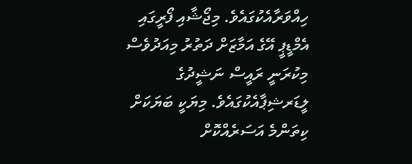ހިއްވަރާއެކުގައެވެ. މިޖޯޝާއި ފޯރީގައި އެމްޑީޕީ އޭގެ އަމާޒަށް ދަތުރު މިއަދުވެސް މިކުރަނީ ރައީސް ނަޝީދުގެ ލީޑަރޝިޕާއެކުގައެވެ. މިޔަކީ ބަޔަކަށް ކިތަންމެ އަސަރެއްކޮށް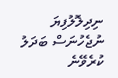ނިދިލޮލުފިޔަ ނުޖެހުނަސް ބަދަލު ކުރެވޭނެ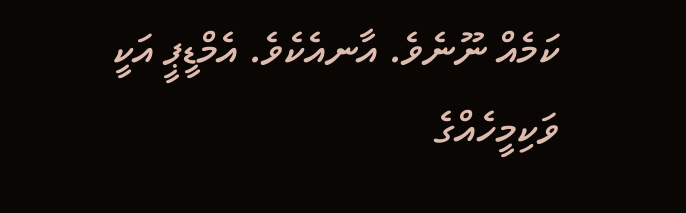ކަމެއް ނޫނެވެ. އާނއެކެވެ. އެމްޑީޕީ އަކީ ވަކިމީހެއްގެ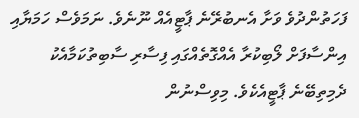ފަހަތުންދުވެ ވަށާ އެނބުރޭނެ ޕާޓީއެއް ނޫނެވެ. ނަމަވެސް ހަމަޔާއި އިންސާފަށް ލޯބިކުރާ އެއްގޮތެއްގައި ފިސާރި ސާބިތުކަމާއެކު ދެމިތިބޭނެ ޕާޓީއެކެވެ. މިވިސްނުން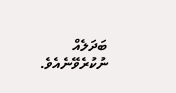ބަދަލެއް ނުކުރެވޭނެއެވެ.